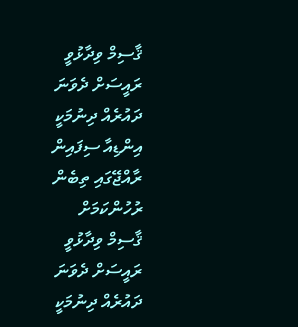ޤާސިމް ވިދާޅުވީ ރައީސަށް ދެވަނަ ދައުރެއް ދިނުމަކީ އިންޑިއާ ސިފައިން ރާއްޖޭގައި ތިބެން ރުހުންކަމަށް
ޤާސިމް ވިދާޅުވީ ރައީސަށް ދެވަނަ ދައުރެއް ދިނުމަކީ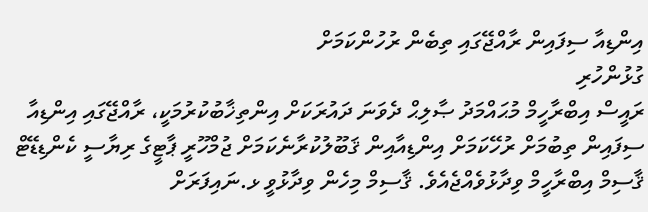އިންޑިއާ ސިފައިން ރާއްޖޭގައި ތިބެން ރުހުންކަމަށް
ގުޅުންހުރި
ރައީސް އިބްރާހީމް މުޙައްމަދު ޞާލިޙް ދެވަނަ ދައުރަކަށް އިންތިޚާބުކުރުމަކީ، ރާއްޖޭގައި އިންޑިއާ ސިފައިން ތިބުމަށް ރުހޭކަމަށް އިންޑިއާއިން ޤަބޫލުކުރާނެކަމަށް ޖުމްހޫރީ ޕާޓީގެ ރިޔާސީ ކެންޑިޑޭޓް ޤާސިމް އިބްރާހީމް ވިދާޅުވެއްޖެއެވެ. ޤާސިމް މިހެން ވިދާޅުވީ ޅ.ނައިފަރަށް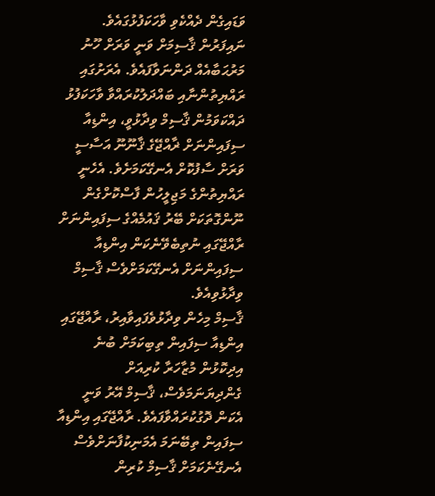ވަޑައިގެން ދެއްކެވި ވާހަކަފުޅުގައެވެ.
ނައިފަރުން ޤާސިމަށް ވަނީ ވަރަށް ހޫނު މަރުޙަބާއެއް ދަންނަވާފައެވެ. އެރަށުގައި ރައްޔިތުންނާއި ބައްދަލުކުރައްވާ ވާހަކަފުޅު ދައްކަވަމުން ޤާސިމް ވިދާޅުވީ، އިންޑިއާ ސިފައިންނަށް ޜާއްޖޭގެ ޤާނޫނޫ އަސާސީ ވަރަށް ސާފުކޮށް އެނގޭކަމަށެވެ. އެހެނީ ރައްޔިތުންގެ މަޖިލީހުން ފާސްކޮށްގެން ނޫންގޮތަކަށް ބޭރު ޤައުމެއްގެ ސިފައިންނަށް ރާއްޖޭގައި ނުތިބެވޭނެކަން އިންޑިއާ ސިފައިންނަށް އެނގޭކަމަށްވެސް ޤާސިމް ވިދާޅުވިއެވެ.
ޤާސިމް މިހެން ވިދާޅުވެފައިވާއިރު، ރާއްޖޭގައި އިންޑިއާ ސިފައިން ތިބިކަމަށް ބުނެ އިދިކޮޅުން މުޒާހަރާ ކުރިއަށް ގެންދިޔަނަމަވެސް، ޤާސިމް އޭރު ވަނީ އެކަން ދޮގުކުރައްވާފައެވެ. ރާއްޖޭގައި އިންޑިއާ ސިފައިން ތިބޭނަމަ އެމަނިކުފާނަށްވެސް އެނގޭނެކަމަށް ޤާސިމް ކުރިން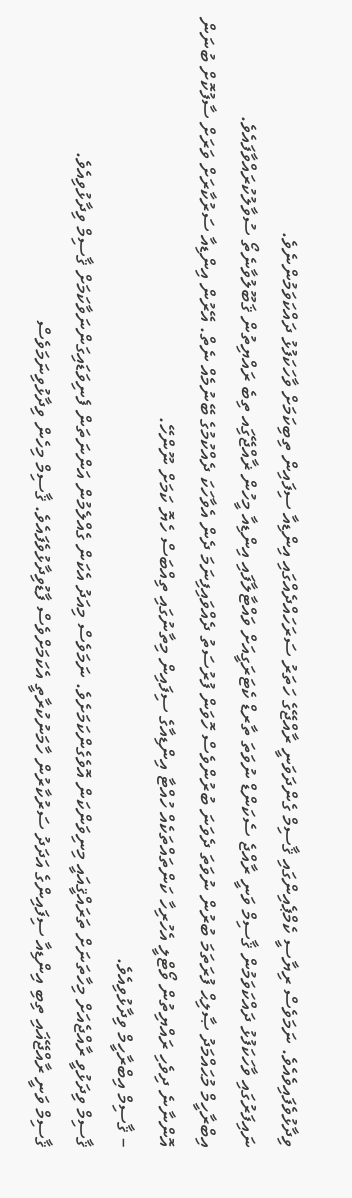ވިދާޅުވެފައިވެއެވެ. ނަމަވެސް ރިޔާސީ ކެމްޕެއިންގައި ޤާސިމް ގެންދަވަނީ ރާއްޖޭގެ ހަތަރު ސަރަހައްދެއްގައި އިންޑިއާ ސިފައިން ތިބިކަމަށް ވާހަކަފުޅު ދައްކަވަމުންނެވެ.
ނައިފަރުގައި ވާހަކަފުޅު ދައްކަވަމުން ޤާސިމް ވަނީ ރާއްޖެ ސެކަންޑް ނުވަތަ ތާރޑް ކެޓަރަގީއަށް ވައްޓާލާފައި އިންޑިއާ މީހުން ޜާއްޖޭގަިއ ތިބެ ރައްޔިތުން ޤަބޫލުވާނެތޯ ސުވާލުކުރައްވާފައެވެ.
އިބްރާހީމް މުޙައްމަދު ޞާލިޙް ފުރަތަމަ ބުރުން ނުވަތަ ދެވަނަ ބުރުންވެސް ހޮވަން ފުރުސަތު ދެއްވައިފިނަމަ ދެން އެވާހަކަ ދެއްކުމުގެ ބޭނުމެއް ނެތް. އޭރުން އިންޑިއާ ސަރުކާރަށް ވަރަށް ސާފުކޮށް ބުނަން އޮންނާނެ ދިވެހި ރައްޔިތުން ވޯޓްލީ އެހުރިހާ ކަންތައްތަކެއް ހުއްޓާ އިންޑިއާގެ ސިފައިން މިތާނުގައި ތިއްބަސް ހެޔޮ ކަމަށް ނޫންހޭ.
– ޤާސިމް އިބްރާހީމް ވިދާޅުވިއެވެ.
ޤާސިމް ވިދަޅުވީ ރާއްޖެއަށް މިހާތަނަށް ތަރައްޤީއައީ މިނިވަންކަން އޮވެގެންކަމަށެވެ. ނަމަވެސް މިއަދު އެކަން ގެއްލެމުން އަންނަތަން ފެނިވަޑައިގަންނަވާކަމަށް ޤާސިމް ވިދާޅުވިއެވެ.
ޤާސިމް ވަނީ ރާއްޖޭޣައި ތިބި އިންޑިއާ ސިފައިންގެ އަދަދު ސަރުކާރުން ހާމަނުކުރާތީ އެކަމަށްވެސް ފާޑުވިދާޅުވެފައެވެ. ޤާސިމް މިހެން ވިދާޅުވިނަމަވެސް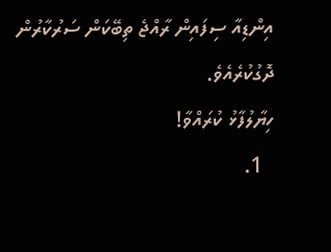އިންޑިއާ ސިފައިން ރާއްޖެ ތިބޭކަން ސަރުކާރުން ދޮގުކުރެއެވެ.
ހިޔާލުފާޅު ކުރައްވާ!
  1.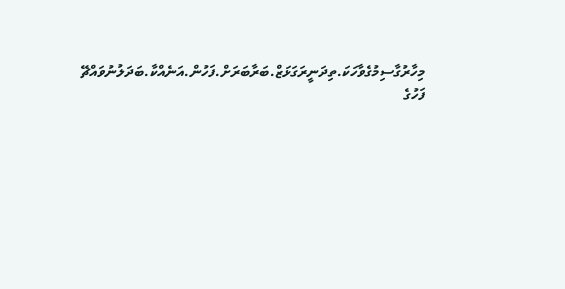މިހާރުގާސިމުގެވާހަކަ.ތިދަނީރަގަޅަޒް.ބަރާބަރަށް.ފަހުން.އަނެއްކާ.ބަދަލުނުވައްޗޭ
ފަހުގެ